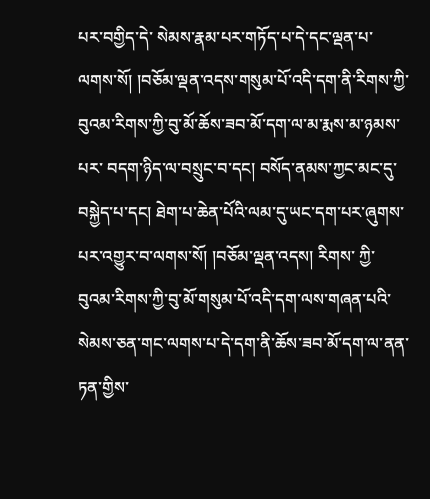པར་བགྱིད་དེ་ སེམས་རྣམ་པར་གཏོད་པ་དེ་དང་ལྡན་པ་ལགས་སོ། །བཅོམ་ལྡན་འདས་གསུམ་པོ་འདི་དག་ནི་རིགས་ཀྱི་བུའམ་རིགས་ཀྱི་བུ་མོ་ཆོས་ཟབ་མོ་དག་ལ་མ་རྨས་མ་ཉམས་པར་ བདག་ཉིད་ལ་བསྲུང་བ་དང། བསོད་ནམས་ཀྱང་མང་དུ་བསྐྱེད་པ་དང། ཐེག་པ་ཆེན་པོའི་ལམ་དུ་ཡང་དག་པར་ཞུགས་པར་འགྱུར་བ་ལགས་སོ། །བཅོམ་ལྡན་འདས། རིགས་ ཀྱི་བུའམ་རིགས་ཀྱི་བུ་མོ་གསུམ་པོ་འདི་དག་ལས་གཞན་པའི་སེམས་ཅན་གང་ལགས་པ་དེ་དག་ནི་ཆོས་ཟབ་མོ་དག་ལ་ནན་ཏན་གྱིས་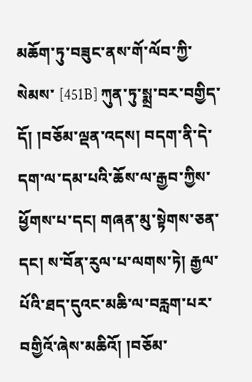མཆོག་ཏུ་བཟུང་ནས་གོ་ལོབ་ཀྱི་སེམས་ [451B] ཀུན་ཏུ་སྨྲ་བར་བགྱིད་དོ། །བཅོམ་ལྡན་འདས། བདག་ནི་དེ་དག་ལ་དམ་པའི་ཆོས་ལ་རྒྱབ་ཀྱིས་ཕྱོགས་པ་དང། གཞན་མུ་སྟེགས་ཅན་ དང། ས་བོན་རུལ་པ་ལགས་ཏེ། རྒྱལ་པོའི་ཐད་དུའང་མཆི་ལ་བརླག་པར་བགྱིའོ་ཞེས་མཆིའོ། །བཅོམ་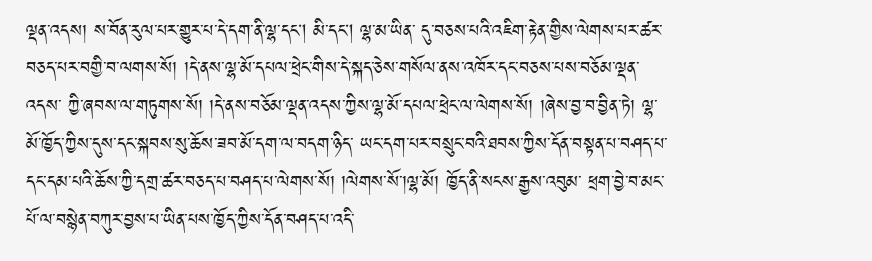ལྡན་འདས། ས་བོན་རུལ་པར་གྱུར་པ་དེ་དག་ནི་ལྷ་དང། མི་དང། ལྷ་མ་ཡིན་ དུ་བཅས་པའི་འཇིག་རྟེན་གྱིས་ལེགས་པར་ཚར་བཅད་པར་བགྱི་བ་ལགས་སོ། །དེ་ནས་ལྷ་མོ་དཔལ་ཕྲེང་གིས་དེ་སྐད་ཅེས་གསོལ་ནས་འཁོར་དང་བཅས་པས་བཅོམ་ལྡན་འདས་ ཀྱི་ཞབས་ལ་གཏུགས་སོ། །དེ་ནས་བཅོམ་ལྡན་འདས་ཀྱིས་ལྷ་མོ་དཔལ་ཕྲེང་ལ་ལེགས་སོ། །ཞེས་བྱ་བ་བྱིན་ཏེ། ལྷ་མོ་ཁྱོད་ཀྱིས་དུས་དང་སྐབས་སུ་ཆོས་ཟབ་མོ་དག་ལ་བདག་ཉིད་ ཡང་དག་པར་བསྲུང་བའི་ཐབས་ཀྱིས་དོན་བསྟན་པ་བཤད་པ་དང་དམ་པའི་ཆོས་ཀྱི་དགྲ་ཚར་བཅད་པ་བཤད་པ་ལེགས་སོ། །ལེགས་སོ་།ལྷ་མོ། ཁྱོད་ནི་སངས་རྒྱས་འབུམ་ ཕྲག་བྱེ་བ་མང་པོ་ལ་བསྙེན་བཀུར་བྱས་པ་ཡིན་པས་ཁྱོད་ཀྱིས་དོན་བཤད་པ་འདི་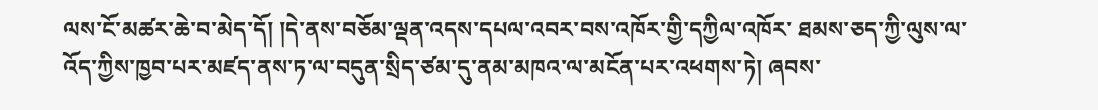ལས་ངོ་མཚར་ཆེ་བ་མེད་དོ། །དེ་ནས་བཅོམ་ལྡན་འདས་དཔལ་འབར་བས་འཁོར་གྱི་དཀྱིལ་འཁོར་ ཐམས་ཅད་ཀྱི་ལུས་ལ་འོད་ཀྱིས་ཁྱབ་པར་མཛད་ནས་ཏ་ལ་བདུན་སྲིད་ཙམ་དུ་ནམ་མཁའ་ལ་མངོན་པར་འཕགས་ཏེ། ཞབས་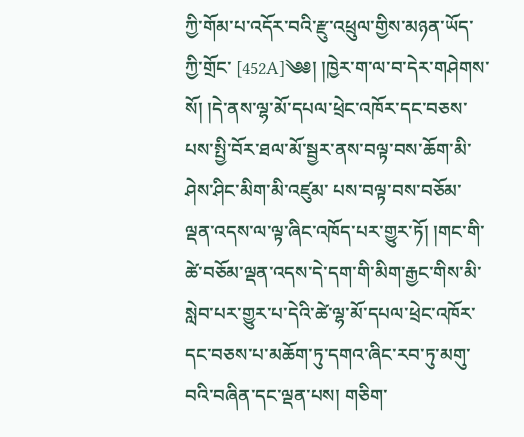ཀྱི་གོམ་པ་འདོར་བའི་རྫུ་འཕྲུལ་གྱིས་མཉན་ཡོད་ཀྱི་གྲོང་ [452A]༄༅། །ཁྱེར་ག་ལ་བ་དེར་གཤེགས་སོ། །དེ་ནས་ལྷ་མོ་དཔལ་ཕྲེང་འཁོར་དང་བཅས་པས་སྤྱི་བོར་ཐལ་མོ་སྦྱར་ནས་བལྟ་བས་ཆོག་མི་ཤེས་ཤིང་མིག་མི་འཛུམ་ པས་བལྟ་བས་བཅོམ་ལྡན་འདས་ལ་ལྟ་ཞིང་འཁོད་པར་གྱུར་ཏོ། །གང་གི་ཚེ་བཅོམ་ལྡན་འདས་དེ་དག་གི་མིག་རྒྱང་གིས་མི་སླེབ་པར་གྱུར་པ་དེའི་ཚེ་ལྷ་མོ་དཔལ་ཕྲེང་འཁོར་ དང་བཅས་པ་མཆོག་ཏུ་དགའ་ཞིང་རབ་ཏུ་མགུ་བའི་བཞིན་དང་ལྡན་པས། གཅིག་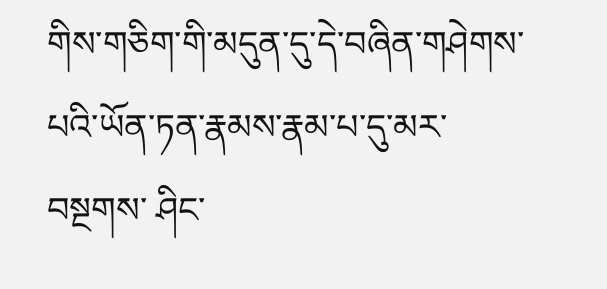གིས་གཅིག་གི་མདུན་དུ་དེ་བཞིན་གཤེགས་པའི་ཡོན་ཏན་རྣམས་རྣམ་པ་དུ་མར་བསྔགས་ ཤིང་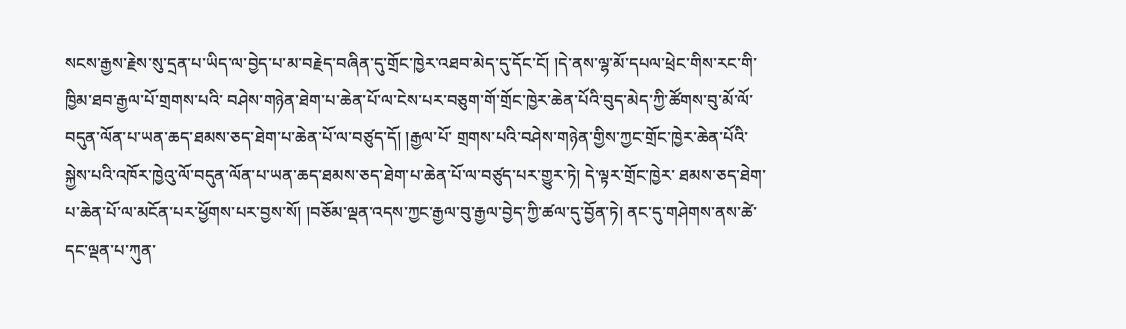སངས་རྒྱས་རྗེས་སུ་དྲན་པ་ཡིད་ལ་བྱེད་པ་མ་བརྗེད་བཞིན་དུ་གྲོང་ཁྱེར་འཐབ་མེད་དུ་དོང་ངོ། །དེ་ནས་ལྷ་མོ་དཔལ་ཕྲེང་གིས་རང་གི་ཁྱིམ་ཐབ་རྒྱལ་པོ་གྲགས་པའི་ བཤེས་གཉེན་ཐེག་པ་ཆེན་པོ་ལ་ངེས་པར་བཅུག་གོ་གྲོང་ཁྱེར་ཆེན་པོའི་བུད་མེད་ཀྱི་ཚོགས་བུ་མོ་ལོ་བདུན་ལོན་པ་ཡན་ཆད་ཐམས་ཅད་ཐེག་པ་ཆེན་པོ་ལ་བཙུད་དོ། །རྒྱལ་པོ་ གྲགས་པའི་བཤེས་གཉེན་གྱིས་ཀྱང་གྲོང་ཁྱེར་ཆེན་པོའི་སྐྱེས་པའི་འཁོར་ཁྱེའུ་ལོ་བདུན་ལོན་པ་ཡན་ཆད་ཐམས་ཅད་ཐེག་པ་ཆེན་པོ་ལ་བཙུད་པར་གྱུར་ཏེ། དེ་ལྟར་གྲོང་ཁྱེར་ ཐམས་ཅད་ཐེག་པ་ཆེན་པོ་ལ་མངོན་པར་ཕྱོགས་པར་བྱས་སོ། །བཅོམ་ལྡན་འདས་ཀྱང་རྒྱལ་བུ་རྒྱལ་བྱེད་ཀྱི་ཚལ་དུ་བྱོན་ཏེ། ནང་དུ་གཤེགས་ནས་ཚེ་དང་ལྡན་པ་ཀུན་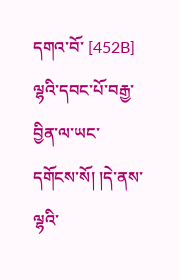དགའ་བོ་ [452B] ལྷའི་དབང་པོ་བརྒྱ་བྱིན་ལ་ཡང་དགོངས་སོ། །དེ་ནས་ལྷའི་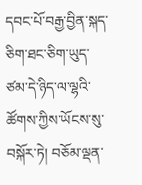དབང་པོ་བརྒྱ་བྱིན་སྐད་ཅིག་ཐང་ཅིག་ཡུད་ཙམ་དེ་ཉིད་ལ་ལྷའི་ཚོགས་ཀྱིས་ཡོངས་སུ་ བསྐོར་ཏེ། བཅོམ་ལྡན་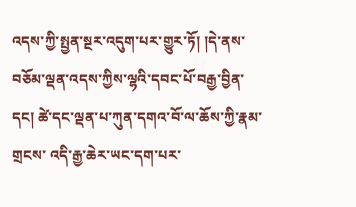འདས་ཀྱི་སྤྱན་སྔར་འདུག་པར་གྱུར་ཏོ། །དེ་ནས་བཅོམ་ལྡན་འདས་ཀྱིས་ལྷའི་དབང་པོ་བརྒྱ་བྱིན་དང། ཚེ་དང་ལྡན་པ་ཀུན་དགའ་བོ་ལ་ཆོས་ཀྱི་རྣམ་གྲངས་ འདི་རྒྱ་ཆེར་ཡང་དག་པར་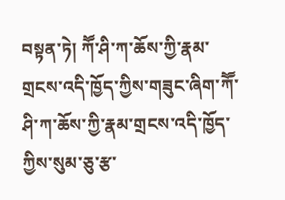བསྟན་ཏེ། ཀཽ་ཤི་ཀ་ཆོས་ཀྱི་རྣམ་གྲངས་འདི་ཁྱོད་ཀྱིས་གཟུང་ཞིག་ཀཽ་ཤི་ཀ་ཆོས་ཀྱི་རྣམ་གྲངས་འདི་ཁྱོད་ཀྱིས་སུམ་ཅུ་རྩ་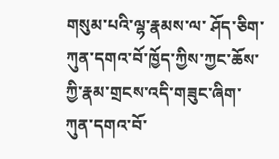གསུམ་པའི་ལྷ་རྣམས་ལ་ ཤོད་ཅིག་ཀུན་དགའ་བོ་ཁྱོད་ཀྱིས་ཀྱང་ཆོས་ཀྱི་རྣམ་གྲངས་འདི་གཟུང་ཞིག་ཀུན་དགའ་བོ་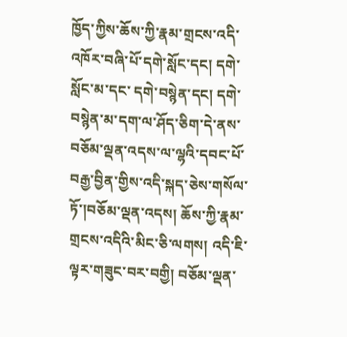ཁྱོད་ཀྱིས་ཆོས་ཀྱི་རྣམ་གྲངས་འདི་འཁོར་བཞི་པོ་དགེ་སློང་དང། དགེ་སློང་མ་དང་ དགེ་བསྙེན་དང། དགེ་བསྙེན་མ་དག་ལ་ཤོད་ཅིག་དེ་ནས་བཅོམ་ལྡན་འདས་ལ་ལྷའི་དབང་པོ་བརྒྱ་བྱིན་གྱིས་འདི་སྐད་ཅེས་གསོལ་ཏོ་།བཅོམ་ལྡན་འདས། ཆོས་ཀྱི་རྣམ་ གྲངས་འདིའི་མིང་ཅི་ལགས། འདི་ཇི་ལྟར་གཟུང་བར་བགྱི། བཅོམ་ལྡན་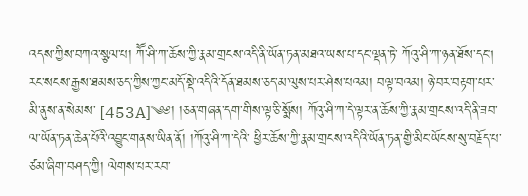འདས་ཀྱིས་བཀའ་སྩལ་པ། ཀཽ་ཤི་ཀ་ཆོས་ཀྱི་རྣམ་གྲངས་འདི་ནི་ཡོན་ཏན་མཐའ་ཡས་པ་དང་ལྡན་ཏེ་ ཀོའུ་ཤི་ཀ་ཉན་ཐོས་དང། རང་སངས་རྒྱས་ཐམས་ཅད་ཀྱིས་ཀྱང་མདོ་སྡེ་འདིའི་དོན་ཐམས་ཅད་མ་ལུས་པར་ཤེས་པའམ། བལྟ་བའམ། ཉེ་བར་བརྟག་པར་མི་ནུས་ན་སེམས་ [453A]༄༅། །ཅན་གཞན་དག་གིས་ལྟ་ཅི་སྨོས། ཀོའུ་ཤི་ཀ་དེ་ལྟར་ན་ཆོས་ཀྱི་རྣམ་གྲངས་འདི་ནི་ཟབ་ལ་ཡོན་ཏན་ཆེན་པོའི་འབྱུང་གནས་ཡིན་ནོ། །ཀོའུ་ཤི་ཀ་དེའི་ ཕྱིར་ཆོས་ཀྱི་རྣམ་གྲངས་འདིའི་ཡོན་ཏན་གྱི་མིང་ཡོངས་སུ་བརྗོད་པ་ཙམ་ཞིག་བཤད་ཀྱི། ལེགས་པར་རབ་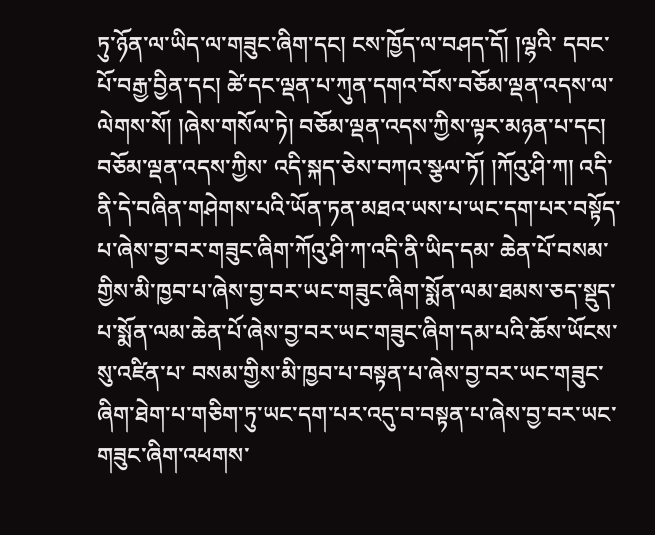ཏུ་ཉོན་ལ་ཡིད་ལ་གཟུང་ཞིག་དང། ངས་ཁྱོད་ལ་བཤད་དོ། །ལྷའི་ དབང་པོ་བརྒྱ་བྱིན་དང། ཚེ་དང་ལྡན་པ་ཀུན་དགའ་བོས་བཅོམ་ལྡན་འདས་ལ་ལེགས་སོ། །ཞེས་གསོལ་ཏེ། བཅོམ་ལྡན་འདས་ཀྱིས་ལྟར་མཉན་པ་དང། བཅོམ་ལྡན་འདས་ཀྱིས་ འདི་སྐད་ཅེས་བཀའ་སྩལ་ཏོ། །ཀོའུ་ཤི་ཀ། འདི་ནི་དེ་བཞིན་གཤེགས་པའི་ཡོན་ཏན་མཐའ་ཡས་པ་ཡང་དག་པར་བསྟོད་པ་ཞེས་བྱ་བར་གཟུང་ཞིག་ཀོའུ་ཤི་ཀ་འདི་ནི་ཡིད་དམ་ ཆེན་པོ་བསམ་གྱིས་མི་ཁྱབ་པ་ཞེས་བྱ་བར་ཡང་གཟུང་ཞིག་སྨོན་ལམ་ཐམས་ཅད་སྡུད་པ་སྨོན་ལམ་ཆེན་པོ་ཞེས་བྱ་བར་ཡང་གཟུང་ཞིག་དམ་པའི་ཆོས་ཡོངས་སུ་འཛིན་པ་ བསམ་གྱིས་མི་ཁྱབ་པ་བསྟན་པ་ཞེས་བྱ་བར་ཡང་གཟུང་ཞིག་ཐེག་པ་གཅིག་ཏུ་ཡང་དག་པར་འདུ་བ་བསྟན་པ་ཞེས་བྱ་བར་ཡང་གཟུང་ཞིག་འཕགས་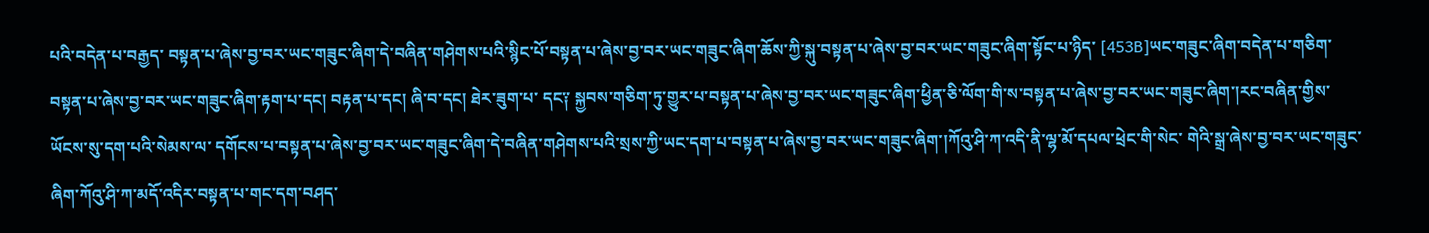པའི་བདེན་པ་བརྒྱད་ བསྟན་པ་ཞེས་བྱ་བར་ཡང་གཟུང་ཞིག་དེ་བཞིན་གཤེགས་པའི་སྙིང་པོ་བསྟན་པ་ཞེས་བྱ་བར་ཡང་གཟུང་ཞིག་ཆོས་ཀྱི་སྐུ་བསྟན་པ་ཞེས་བྱ་བར་ཡང་གཟུང་ཞིག་སྟོང་པ་ཉིད་ [453B]ཡང་གཟུང་ཞིག་བདེན་པ་གཅིག་བསྟན་པ་ཞེས་བྱ་བར་ཡང་གཟུང་ཞིག་རྟག་པ་དང། བརྟན་པ་དང། ཞི་བ་དང། ཐེར་ཟུག་པ་ དང༑ སྐྱབས་གཅིག་ཏུ་གྱུར་པ་བསྟན་པ་ཞེས་བྱ་བར་ཡང་གཟུང་ཞིག་ཕྱིན་ཅི་ལོག་གི་ས་བསྟན་པ་ཞེས་བྱ་བར་ཡང་གཟུང་ཞིག་།རང་བཞིན་གྱིས་ཡོངས་སུ་དག་པའི་སེམས་ལ་ དགོངས་པ་བསྟན་པ་ཞེས་བྱ་བར་ཡང་གཟུང་ཞིག་དེ་བཞིན་གཤེགས་པའི་སྲས་ཀྱི་ཡང་དག་པ་བསྟན་པ་ཞེས་བྱ་བར་ཡང་གཟུང་ཞིག་།ཀོའུ་ཤི་ཀ་འདི་ནི་ལྷ་མོ་དཔལ་ཕྲེང་གི་སེང་ གེའི་སྒྲ་ཞེས་བྱ་བར་ཡང་གཟུང་ཞིག་ཀོའུ་ཤི་ཀ་མདོ་འདིར་བསྟན་པ་གང་དག་བཤད་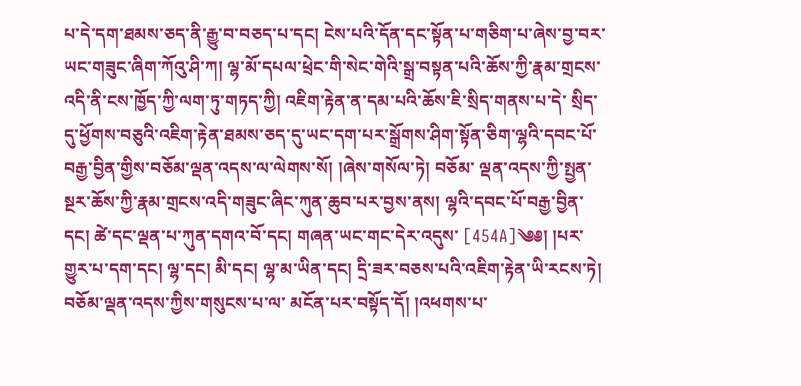པ་དེ་དག་ཐམས་ཅད་ནི་རྒྱུ་བ་བཅད་པ་དང། ངེས་པའི་དོན་དང་སྟོན་པ་གཅིག་པ་ཞེས་བྱ་བར་ ཡང་གཟུང་ཞིག་ཀོའུ་ཤི་ཀ། ལྷ་མོ་དཔལ་ཕྲེང་གི་སེང་གེའི་སྒྲ་བསྟན་པའི་ཆོས་ཀྱི་རྣམ་གྲངས་འདི་ནི་ངས་ཁྱོད་ཀྱི་ལག་ཏུ་གཏད་ཀྱི། འཇིག་རྟེན་ན་དམ་པའི་ཆོས་ཇི་སྲིད་གནས་པ་དེ་ སྲིད་དུ་ཕྱོགས་བཅུའི་འཇིག་རྟེན་ཐམས་ཅད་དུ་ཡང་དག་པར་སྒྲོགས་ཤིག་སྟོན་ཅིག་ལྷའི་དབང་པོ་བརྒྱ་བྱིན་གྱིས་བཅོམ་ལྡན་འདས་ལ་ལེགས་སོ། །ཞེས་གསོལ་ཏེ། བཅོམ་ ལྡན་འདས་ཀྱི་སྤྱན་སྔར་ཆོས་ཀྱི་རྣམ་གྲངས་འདི་གཟུང་ཞིང་ཀུན་ཆུབ་པར་བྱས་ནས། ལྷའི་དབང་པོ་བརྒྱ་བྱིན་དང། ཚེ་དང་ལྡན་པ་ཀུན་དགའ་བོ་དང། གཞན་ཡང་གང་དེར་འདུས་ [454A]༄༅། །པར་གྱུར་པ་དག་དང། ལྷ་དང། མི་དང། ལྷ་མ་ཡིན་དང། དྲི་ཟར་བཅས་པའི་འཇིག་རྟེན་ཡི་རངས་ཏེ། བཅོམ་ལྡན་འདས་ཀྱིས་གསུངས་པ་ལ་ མངོན་པར་བསྟོད་དོ། །འཕགས་པ་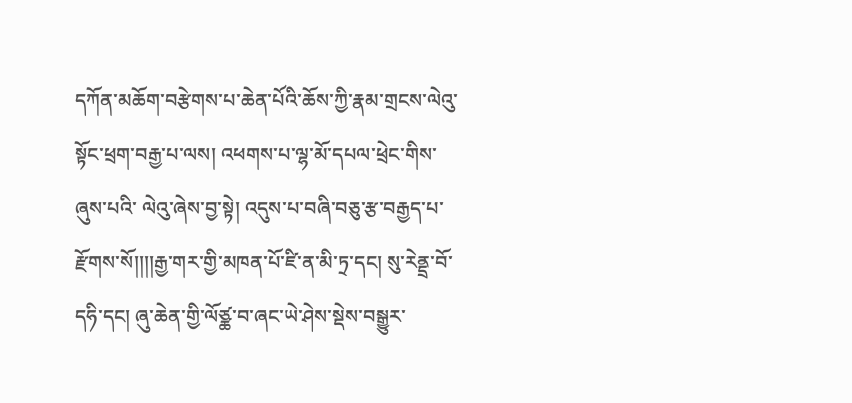དཀོན་མཆོག་བརྩེགས་པ་ཆེན་པོའི་ཆོས་ཀྱི་རྣམ་གྲངས་ལེའུ་སྟོང་ཕྲག་བརྒྱ་པ་ལས། འཕགས་པ་ལྷ་མོ་དཔལ་ཕྲེང་གིས་ཞུས་པའི་ ལེའུ་ཞེས་བྱ་སྟེ། འདུས་པ་བཞི་བཅུ་རྩ་བརྒྱད་པ་རྫོགས་སོ།།།།རྒྱ་གར་གྱི་མཁན་པོ་ཛི་ན་མི་ཏྲ་དང། སུ་རེནྡྲ་བོ་དཧི་དང། ཞུ་ཆེན་གྱི་ལོཙྪ་བ་ཞང་ཡེ་ཤེས་སྡེས་བསྒྱུར་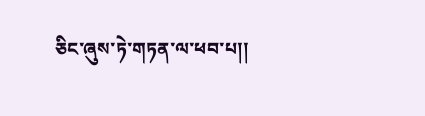ཅིང་ཞུས་ཏེ་གཏན་ལ་ཕབ་པ།།